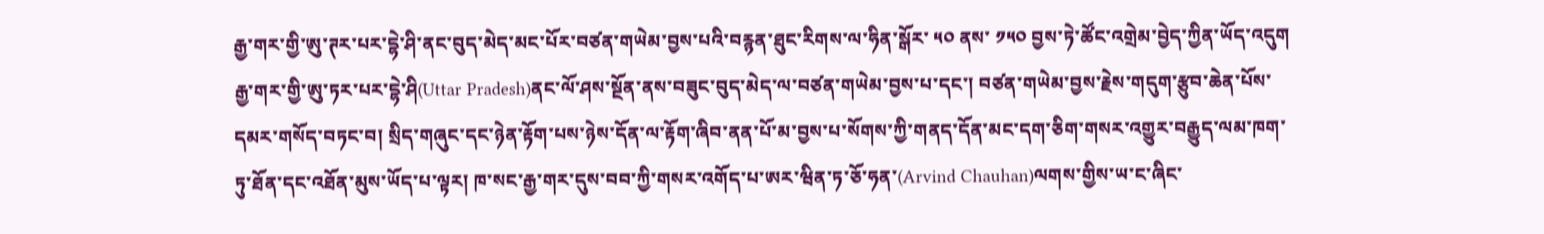རྒྱ་གར་གྱི་ཨུ་ཊར་པར་དྷེ་ཤི་ནང་བུད་མེད་མང་པོར་བཙན་གཡེམ་བྱས་པའི་བརྙན་ཐུང་རིགས་ལ་ཧིན་སྒོར་ ༥༠ ནས་ ༡༥༠ བྱས་ཏེ་ཚོང་འགྲེམ་བྱེད་ཀྱིན་ཡོད་འདུག
རྒྱ་གར་གྱི་ཨུ་ཏར་པར་དྷེ་ཤི(Uttar Pradesh)ནང་ལོ་ཤས་སྔོན་ནས་བཟུང་བུད་མེད་ལ་བཙན་གཡེམ་བྱས་པ་དང་། བཙན་གཡེམ་བྱས་རྗེས་གདུག་རྩུབ་ཆེན་པོས་དམར་གསོད་བཏང་བ། སྲིད་གཞུང་དང་ཉེན་རྟོག་པས་ཉེས་དོན་ལ་རྟོག་ཞིབ་ནན་པོ་མ་བྱས་པ་སོགས་ཀྱི་གནད་དོན་མང་དག་ཅིག་གསར་འགྱུར་བརྒྱུད་ལམ་ཁག་ཏུ་ཐོན་དང་འཐོན་མུས་ཡོད་པ་ལྟར། ཁ་སང་རྒྱ་གར་དུས་བབ་ཀྱི་གསར་འགོད་པ་ཨར་ཝིན་ཏ་ཅོ་ཧན་(Arvind Chauhan)ལགས་གྱིས་ཡ་ང་ཞིང་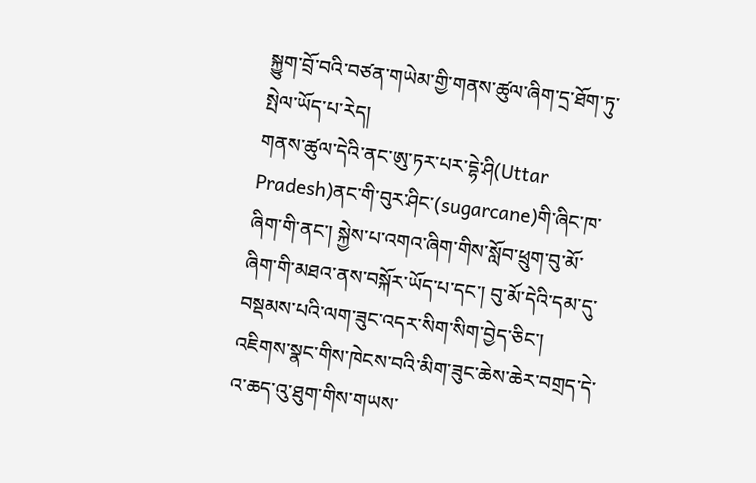སྐྱུག་བྲོ་བའི་བཙན་གཡེམ་གྱི་གནས་ཚུལ་ཞིག་དྲ་ཐོག་ཏུ་སྤེལ་ཡོད་པ་རེད།
གནས་ཚུལ་དེའི་ནང་ཨུ་ཏར་པར་དྷེ་ཤི(Uttar Pradesh)ནང་གི་བུར་ཤིང་(sugarcane)གི་ཞིང་ཁ་ཞིག་གི་ནང་། སྐྱེས་པ་འགའ་ཞིག་གིས་སློབ་ཕྲུག་བུ་མོ་ཞིག་གི་མཐའ་ནས་བསྐོར་ཡོད་པ་དང་། བུ་མོ་དེའི་དམ་དུ་བསྡམས་པའི་ལག་ཟུང་འདར་སིག་སིག་བྱེད་ཅིང་། འཇིགས་སྣང་གིས་ཁེངས་བའི་མིག་ཟུང་ཆེས་ཆེར་བགྲད་དེ་འ་ཆད་འུ་ཐུག་གིས་གཡས་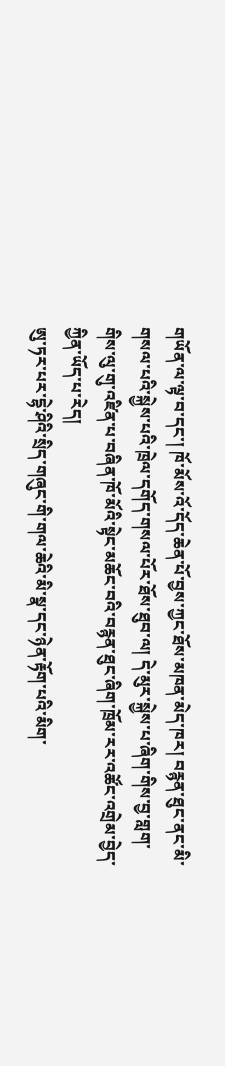གཡོན་ལ་ལྟ་བ་དང་། ཁོ་མོས་འོ་དོད་ཆེན་པོ་བྱས་ཀྱང་ཐོས་མཁན་མེད་ཁར། བརྙན་ཐུང་ནང་མི་གསལ་པའི་སྐྱེས་པའི་ཁྲེལ་དགོད་གསལ་པོར་ཐོས་ཐུབ་ལ། དེ་མུར་སྐྱེས་པ་ཞིག་གིས་བྱ་གླག་གིས་ལུ་གུ་འཛིན་པ་བཞིན་ཁོ་མོའི་སྟེང་མཆོང་བའི་བརྙན་ཐུང་ཞིག་ཁྲོམ་རར་འཚོང་འགྲེམ་བྱེད་ཀྱིན་ཡོད་པ་རེད།
ཨུ་ཏར་པར་དྷེ་ཤིའི་སྲིད་གཞུང་གི་གལ་ཆེའི་མི་སྣ་དང་ཉེན་རྟོག་པའི་མིག་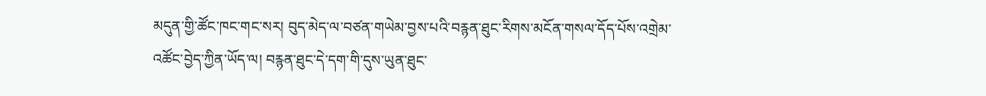མདུན་གྱི་ཚོང་ཁང་གང་སར། བུད་མེད་ལ་བཙན་གཡེམ་བྱས་པའི་བརྙན་ཐུང་རིགས་མངོན་གསལ་དོད་པོས་འགྲེམ་འཚོང་བྱེད་ཀྱིན་ཡོད་ལ། བརྙན་ཐུང་དེ་དག་གི་དུས་ཡུན་ཐུང་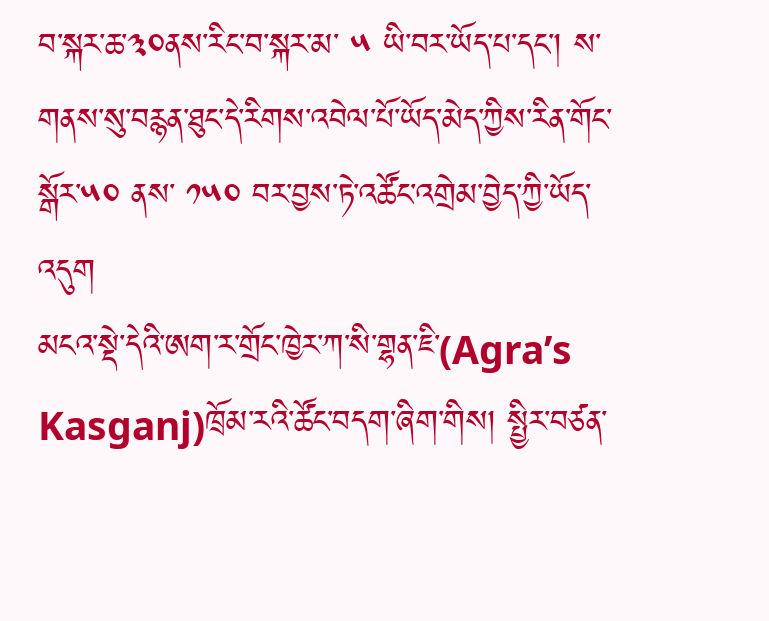བ་སྐར་ཆ་༣༠ནས་རིང་བ་སྐར་མ་ ༥ ཡི་བར་ཡོད་པ་དང་། ས་གནས་སུ་བརྙན་ཐུང་དེ་རིགས་འབེལ་པོ་ཡོད་མེད་ཀྱིས་རིན་གོང་སྒོར་༥༠ ནས་ ༡༥༠ བར་བྱས་ཏེ་འཚོང་འགྲེམ་བྱེད་ཀྱི་ཡོད་འདུག
མངའ་སྡེ་དེའི་ཨག་ར་གྲོང་ཁྱེར་ཀ་སི་གྷན་ཇི་(Agra’s Kasganj)ཁྲོམ་རའི་ཚོང་བདག་ཞིག་གིས། སྤྱིར་བཙན་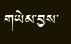གཡེམ་བྱས་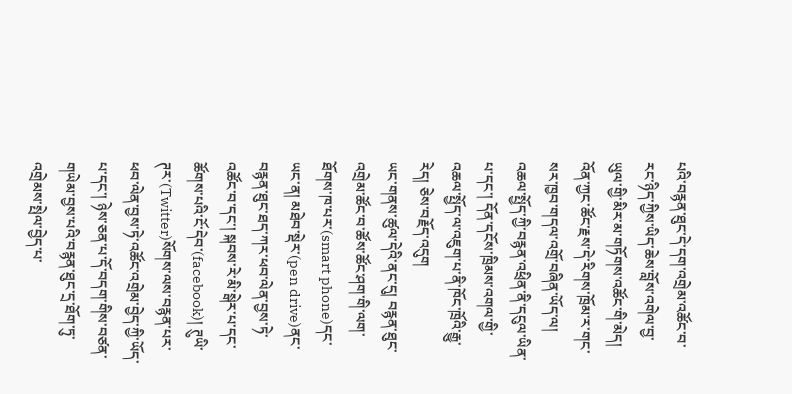པའི་བརྙན་ཐུང་དེ་དག་འགྲེམ་འཚོང་བ་རང་ཉིད་ཀྱིས་ཡིད་ཆེས་བློས་འགེལ་བྱ་ཡུལ་གྱི་མིར་མ་གཏོགས་འཚོང་གི་མེད། འོན་ཀྱང་ཚོང་རྗས་དེ་རིགས་ཁྲོམ་ར་གང་སར་ཁྱབ་གདལ་འགྲོ་བཞིན་ཡོད་ལ། འཆལ་སྤྱོད་ཀྱི་བརྙན་འཕྲིན་ནི་དངུལ་ཡིན་པ་དང་། དོན་དངོས་ཁྲིམས་འགལ་གྱི་འཆལ་སྤྱོད་ལ་འཇུག་པ་ནི་ཁོང་ཁྲོའི་རྒྱུ་རེད། ཅེས་བརྗོད་འདུག
ཡང་གནས་ཚུལ་དེའི་ནང་དུ། བརྙན་ཐུང་འགྲེམ་ཚོང་བ་ཚོས་ཚོང་ཤག་གི་ལག་ཐོགས་ཁ་པར་(smart phone)དང་ཡང་ན། མཐེབ་སྡེར་(pen drive)ནང་བརྙན་ཐུང་ཐད་ཀར་ཕབ་ལེན་བྱས་ཏེ་འཚོང་བ་དང་། སྐབས་རེ་མི་སྒེར་པ་དང་ཚོགས་པའི་ངོ་དེབ་(facebook)། ཊུཡི་ཊར་(Twitter)སོགས་ལས་བརྙན་པར་ཕབ་ལེན་བྱས་ཏེ་འཚོང་འགྲེམ་བྱེད་ཀྱི་ཡོད་པ་དང་། ཉེས་ཅན་པ་དོ་བདག་གིས་བཙན་གཡེམ་བྱས་པའི་བརྙན་ཐུང་དྲ་ཐོག་ཏུ་འགྲེམས་སྤེལ་བྱེད་པ་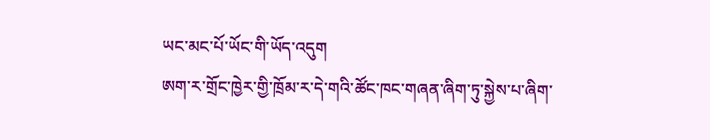ཡང་མང་པོ་ཡོང་གི་ཡོད་འདུག
ཨག་ར་གྲོང་ཁྱེར་གྱི་ཁྲོམ་ར་དེ་གའི་ཚོང་ཁང་གཞན་ཞིག་ཏུ་སྐྱེས་པ་ཞིག་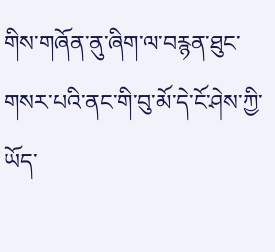གིས་གཞོན་ནུ་ཞིག་ལ་བརྙན་ཐུང་གསར་པའི་ནང་གི་བུ་མོ་དེ་ངོ་ཤེས་ཀྱི་ཡོད་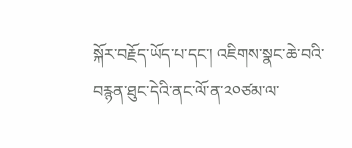སྐོར་བརྗོད་ཡོད་པ་དང་། འཇིགས་སྣང་ཆེ་བའི་བརྙན་ཐུང་དེའི་ནང་ལོ་ན་༢༠ཙམ་ལ་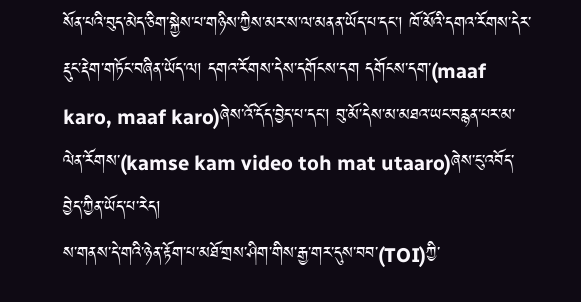སོན་པའི་བུད་མེད་ཅིག་སྐྱེས་པ་གཉིས་ཀྱིས་མར་ས་ལ་མནན་ཡོད་པ་དང་། ཁོ་མོའི་དགའ་རོགས་དེར་རྡུང་རྡེག་གཏོང་བཞིན་ཡོད་ལ། དགའ་རོགས་དེས་དགོངས་དག དགོངས་དག་(maaf karo, maaf karo)ཞེས་འོ་དོད་བྱེད་པ་དང་། བུ་མོ་དེས་མ་མཐའ་ཡང་བརྙན་པར་མ་ལེན་རོགས་(kamse kam video toh mat utaaro)ཞེས་ངུ་འབོད་བྱེད་ཀྱིན་ཡོད་པ་རེད།
ས་གནས་དེ་གའི་ཉེན་རྟོག་པ་མཐོ་གྲས་ཤིག་གིས་རྒྱ་གར་དུས་བབ་(TOI)ཀྱི་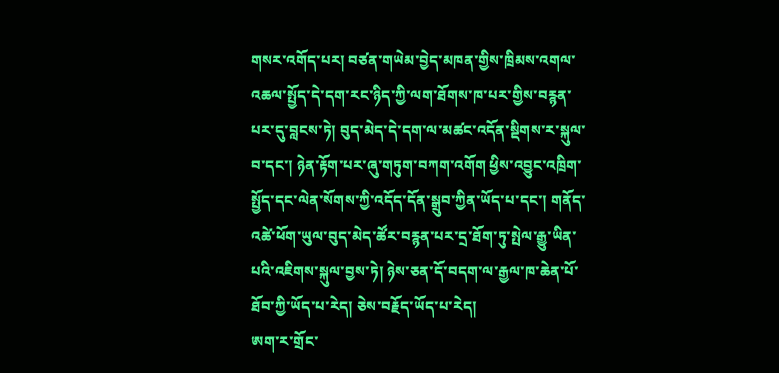གསར་འགོད་པར། བཙན་གཡེམ་བྱེད་མཁན་གྱིས་ཁྲིམས་འགལ་འཆལ་སྤྱོད་དེ་དག་རང་ཉིད་ཀྱི་ལག་ཐོགས་ཁ་པར་གྱིས་བརྙན་པར་དུ་བླངས་ཏེ། བུད་མེད་དེ་དག་ལ་མཚང་འདོན་སྡིགས་ར་སྐུལ་བ་དང་། ཉེན་རྟོག་པར་ཞུ་གཏུག་བཀག་འགོག ཕྱིས་འབྱུང་འཁྲིག་སྤྱོད་དང་ལེན་སོགས་ཀྱི་འདོད་དོན་སྒྲུབ་ཀྱིན་ཡོད་པ་དང་། གནོད་འཚེ་ཕོག་ཡུལ་བུད་མེད་ཚོར་བརྙན་པར་དྲ་ཐོག་ཏུ་སྤེལ་རྒྱུ་ཡིན་པའི་འཇིགས་སྐུལ་བྱས་ཏེ། ཉེས་ཅན་དོ་བདག་ལ་རྒྱལ་ཁ་ཆེན་པོ་ཐོབ་ཀྱི་ཡོད་པ་རེད། ཅེས་བརྗོད་ཡོད་པ་རེད།
ཨག་ར་གྲོང་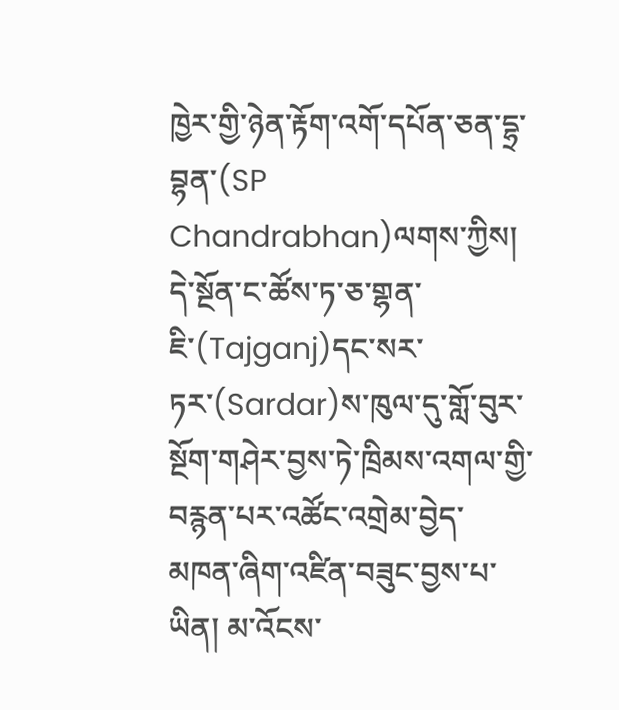ཁྱེར་གྱི་ཉེན་རྟོག་འགོ་དཔོན་ཅན་དྷྲ་བྷན་(SP Chandrabhan)ལགས་ཀྱིས། དེ་སྔོན་ང་ཚོས་ཏ་ཅ་གྷན་ཇི་(Tajganj)དང་སར་ཏར་(Sardar)ས་ཁུལ་དུ་གློ་བུར་སྔོག་གཤེར་བྱས་ཏེ་ཁྲིམས་འགལ་གྱི་བརྙན་པར་འཚོང་འགྲེམ་བྱེད་མཁན་ཞིག་འཛིན་བཟུང་བྱས་པ་ཡིན། མ་འོངས་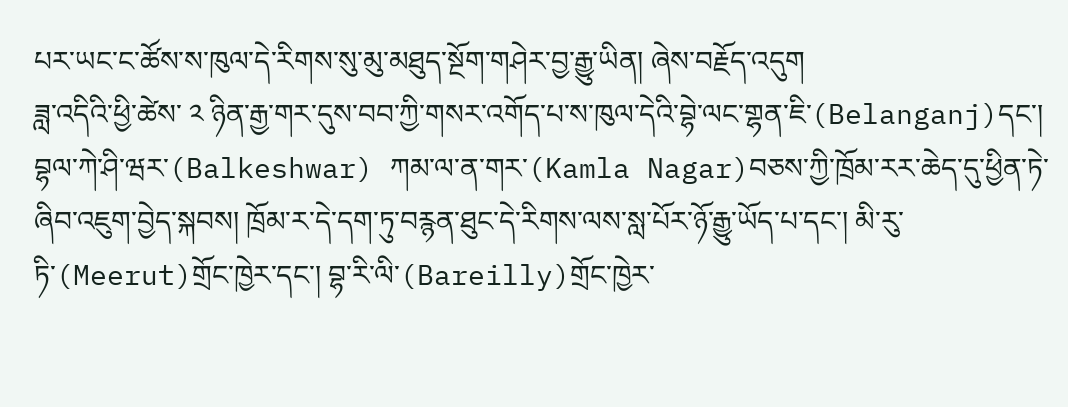པར་ཡང་ང་ཚོས་ས་ཁུལ་དེ་རིགས་སུ་མུ་མཐུད་སྔོག་གཤེར་བྱ་རྒྱུ་ཡིན། ཞེས་བརྗོད་འདུག
ཟླ་འདིའི་ཕྱི་ཚེས་ ༢ ཉིན་རྒྱ་གར་དུས་བབ་ཀྱི་གསར་འགོད་པ་ས་ཁུལ་དེའི་བྷེ་ལང་གྷན་ཇི་(Belanganj)དང་། བྷལ་ཀེ་ཤི་ཝར་(Balkeshwar) ཀམ་ལ་ན་གར་(Kamla Nagar)བཅས་ཀྱི་ཁྲོམ་རར་ཆེད་དུ་ཕྱིན་ཏེ་ཞིབ་འཇུག་བྱེད་སྐབས། ཁྲོམ་ར་དེ་དག་ཏུ་བརྙན་ཐུང་དེ་རིགས་ལས་སླ་པོར་ཉོ་རྒྱུ་ཡོད་པ་དང་། མི་རུ་ཏི་(Meerut)གྲོང་ཁྱེར་དང་། བྷ་རི་ལི་(Bareilly)གྲོང་ཁྱེར་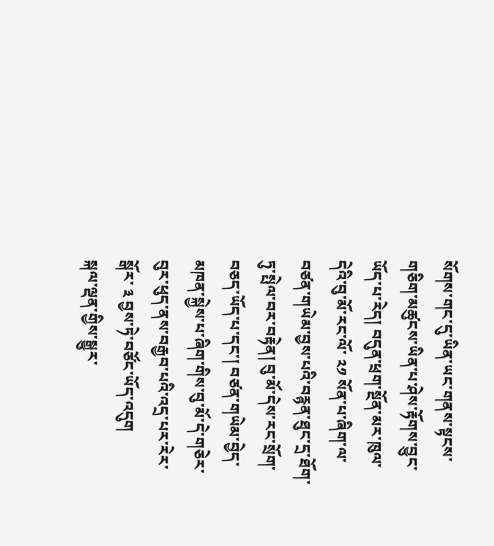སོགས་གང་དུ་ཡིན་ཡང་གནས་སྟངས་གཅིག་མཚུངས་ཡིན་པ་ཤེས་རྟོགས་བྱུང་ཡོད་པ་རེད། བདུན་ཕྲག་སྔོན་མར་ཁུལ་དེའི་བུ་མོ་རང་ལོ་ ༢༡ སོན་པ་ཞིག་ལ་བཙན་གཡེམ་བྱས་པའི་བརྙན་ཐུང་དྲ་ཐོག་ཏུ་སྤེལ་བར་བརྟེན། བུ་མོ་དེས་རང་སྲོག་བཅད་ཡོད་པ་དང་། བཙན་གཡེམ་བྱེད་མཁན་སྐྱེས་པ་ཞིག་གིས་བུ་མོ་དེ་གཅེར་བུར་ཕུད་ནས་བརྒྱབ་པའི་འདྲ་པར་རེར་སྒོར་ ༣ བྱས་ཏེ་བཙོང་ཡོད་འདུག
སྐལ་ལྡན་གྱིས་སྒྱུར་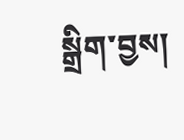སྒྲིག་བྱས།